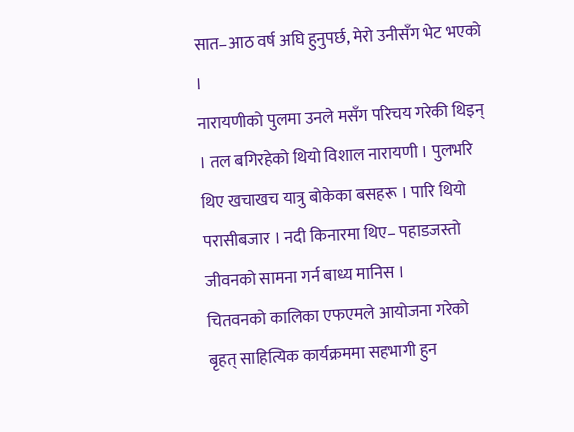सात–आठ वर्ष अघि हुनुपर्छ, मेरो उनीसँग भेट भएको ।
नारायणीको पुलमा उनले मसँग परिचय गरेकी थिइन् । तल बगिरहेको थियो विशाल नारायणी । पुलभरि थिए खचाखच यात्रु बोकेका बसहरू । पारि थियो परासीबजार । नदी किनारमा थिए– पहाडजस्तो जीवनको सामना गर्न बाध्य मानिस ।
चितवनको कालिका एफएमले आयोजना गरेको बृहत् साहित्यिक कार्यक्रममा सहभागी हुन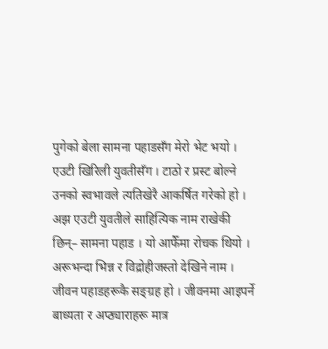पुगेको बेला सामना पहाडसँग मेरो भेट भयो । एउटी खिरिली युवतीसँग । टाठो र प्रस्ट बोल्ने उनको स्वभावले त्यतिखेरै आकर्षित गरेको हो । अझ एउटी युवतीले साहित्यिक नाम राखेकी छिन्– सामना पहाड । यो आफैँमा रोचक थियो । अरूभन्दा भिन्न र विद्रोहीजस्तो देखिने नाम ।
जीवन पहाडहरूकै सङ्ग्रह हो । जीवनमा आइपर्ने बाध्यता र अप्ठ्याराहरू मात्र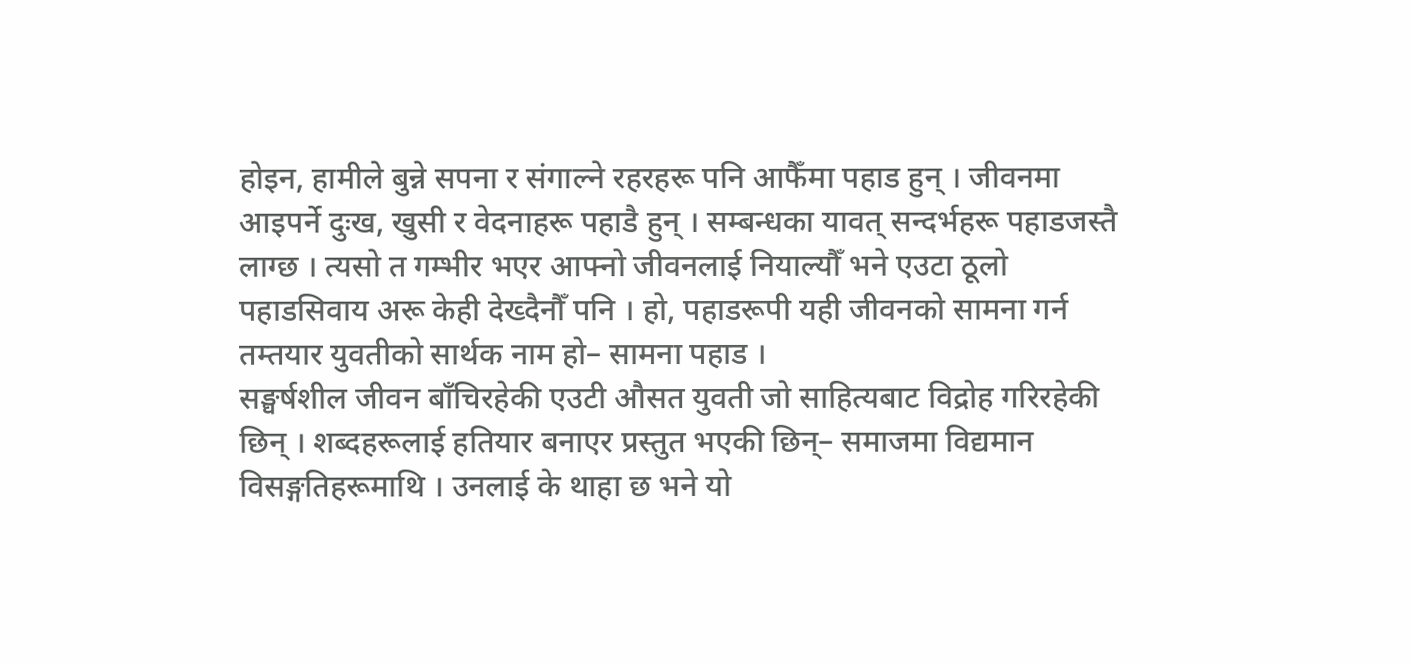होइन, हामीले बुन्ने सपना र संगाल्ने रहरहरू पनि आफैँमा पहाड हुन् । जीवनमा आइपर्ने दुःख, खुसी र वेदनाहरू पहाडै हुन् । सम्बन्धका यावत् सन्दर्भहरू पहाडजस्तै लाग्छ । त्यसो त गम्भीर भएर आफ्नो जीवनलाई नियाल्यौँ भने एउटा ठूलो पहाडसिवाय अरू केही देख्दैनौँ पनि । हो, पहाडरूपी यही जीवनको सामना गर्न तम्तयार युवतीको सार्थक नाम हो– सामना पहाड ।
सङ्घर्षशील जीवन बाँचिरहेकी एउटी औसत युवती जो साहित्यबाट विद्रोह गरिरहेकी छिन् । शब्दहरूलाई हतियार बनाएर प्रस्तुत भएकी छिन्– समाजमा विद्यमान विसङ्गतिहरूमाथि । उनलाई के थाहा छ भने यो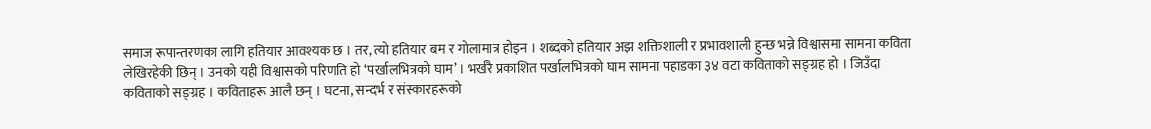समाज रूपान्तरणका लागि हतियार आवश्यक छ । तर, त्यो हतियार बम र गोलामात्र होइन । शब्दको हतियार अझ शक्तिशाली र प्रभावशाली हुन्छ भन्ने विश्वासमा सामना कविता लेखिरहेकी छिन् । उनको यही विश्वासको परिणति हो ‘पर्खालभित्रको घाम’ । भर्खरै प्रकाशित पर्खालभित्रको घाम सामना पहाडका ३४ वटा कविताको सङ्ग्रह हो । जिउँदा कविताको सङ्ग्रह । कविताहरू आलै छन् । घटना, सन्दर्भ र संस्कारहरूको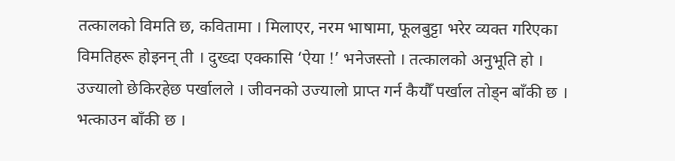तत्कालको विमति छ, कवितामा । मिलाएर, नरम भाषामा, फूलबुट्टा भरेर व्यक्त गरिएका विमतिहरू होइनन् ती । दुख्दा एक्कासि ‘ऐया !’ भनेजस्तो । तत्कालको अनुभूति हो ।
उज्यालो छेकिरहेछ पर्खालले । जीवनको उज्यालो प्राप्त गर्न कैयौँ पर्खाल तोड्न बाँकी छ । भत्काउन बाँकी छ ।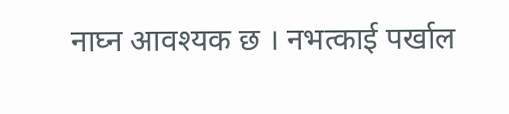नाघ्न आवश्यक छ । नभत्काई पर्खाल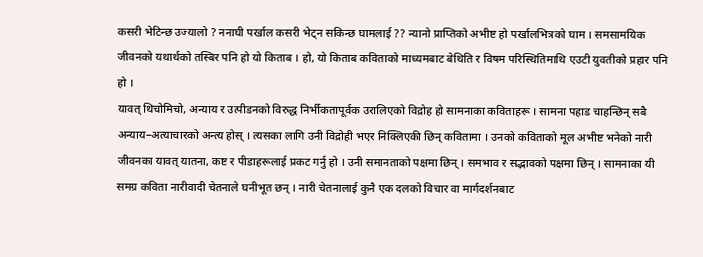कसरी भेटिन्छ उज्यालो ? ननाघी पर्खाल कसरी भेट्न सकिन्छ घामलाई ?? न्यानो प्राप्तिको अभीष्ट हो पर्खालभित्रको घाम । समसामयिक जीवनको यथार्थको तस्बिर पनि हो यो किताब । हो, यो किताब कविताको माध्यमबाट बेथिति र विषम परिस्थितिमाथि एउटी युवतीको प्रहार पनि हो ।
यावत् थिचोमिचो, अन्याय र उत्पीडनको विरुद्ध निर्भीकतापूर्वक उरालिएको विद्रोह हो सामनाका कविताहरू । सामना पहाड चाहन्छिन् सबै अन्याय–अत्याचारको अन्त्य होस् । त्यसका लागि उनी विद्रोही भएर निक्लिएकी छिन् कवितामा । उनको कविताको मूल अभीष्ट भनेको नारी जीवनका यावत् यातना, कष्ट र पीडाहरूलाई प्रकट गर्नु हो । उनी समानताको पक्षमा छिन् । समभाव र सद्भावको पक्षमा छिन् । सामनाका यी समग्र कविता नारीवादी चेतनाले घनीभूत छन् । नारी चेतनालाई कुनै एक दलको विचार वा मार्गदर्शनबाट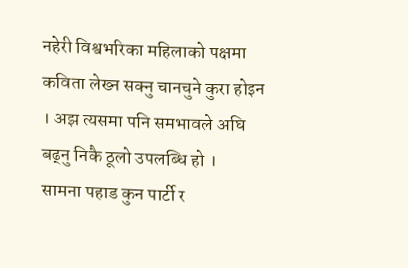नहेरी विश्वभरिका महिलाको पक्षमा कविता लेख्न सक्नु चानचुने कुरा होइन । अझ त्यसमा पनि समभावले अघि बढ्नु निकै ठूलो उपलब्धि हो ।
सामना पहाड कुन पार्टी र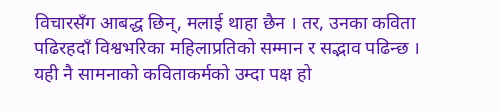विचारसँग आबद्ध छिन्, मलाई थाहा छैन । तर, उनका कविता पढिरहदाँ विश्वभरिका महिलाप्रतिको सम्मान र सद्भाव पढिन्छ । यही नै सामनाको कविताकर्मको उम्दा पक्ष हो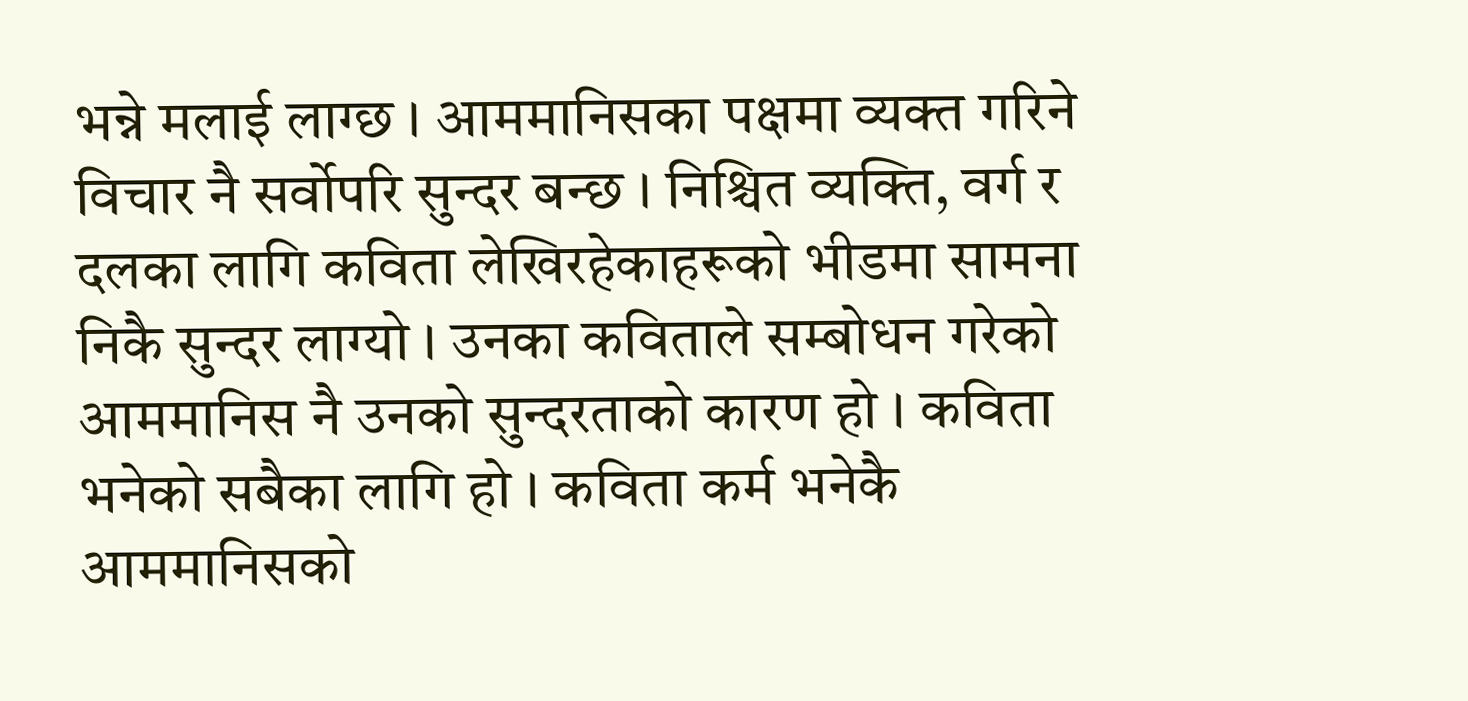भन्ने मलाई लाग्छ । आममानिसका पक्षमा व्यक्त गरिने विचार नै सर्वोपरि सुन्दर बन्छ । निश्चित व्यक्ति, वर्ग र दलका लागि कविता लेखिरहेकाहरूको भीडमा सामना निकै सुन्दर लाग्यो । उनका कविताले सम्बोधन गरेको आममानिस नै उनको सुन्दरताको कारण हो । कविता भनेको सबैका लागि हो । कविता कर्म भनेकै आममानिसको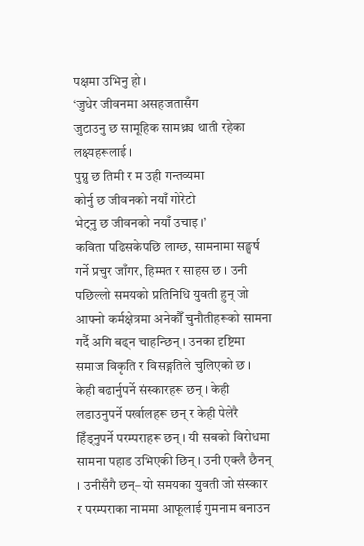पक्षमा उभिनु हो ।
‘जुधेर जीवनमा असहजतासँग
जुटाउनु छ सामूहिक सामथ्र्य थाती रहेका लक्ष्यहरूलाई ।
पुग्नु छ तिमी र म उही गन्तव्यमा
कोर्नु छ जीवनको नयाँ गोरेटो
भेट्नु छ जीवनको नयाँ उचाइ ।’
कविता पढिसकेपछि लाग्छ, सामनामा सङ्घर्ष गर्ने प्रचुर जाँगर, हिम्मत र साहस छ । उनी पछिल्लो समयको प्रतिनिधि युवती हुन् जो आफ्नो कर्मक्षेत्रमा अनेकौँ चुनौतीहरूको सामना गर्दै अगि बढ्न चाहन्छिन् । उनका दृष्टिमा समाज विकृति र विसङ्गतिले चुलिएको छ । केही बढार्नुपर्ने संस्कारहरू छन् । केही लडाउनुपर्ने पर्खालहरू छन् र केही पेलेरै हिँड्नुपर्ने परम्पराहरू छन् । यी सबको विरोधमा सामना पहाड उभिएकी छिन् । उनी एक्लै छैनन् । उनीसँगै छन्– यो समयका युवती जो संस्कार र परम्पराका नाममा आफूलाई गुमनाम बनाउन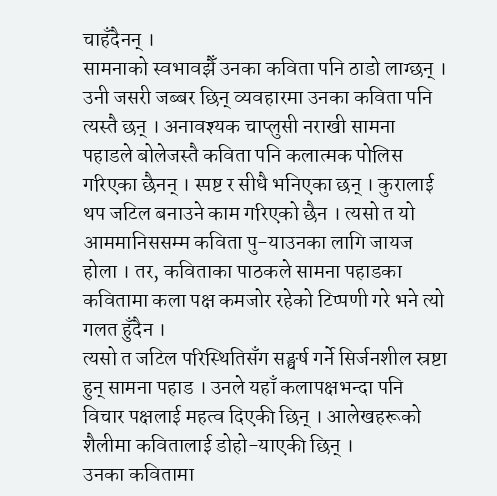चाहँदैनन् ।
सामनाको स्वभावझैँ उनका कविता पनि ठाडो लाग्छन् । उनी जसरी जब्बर छिन् व्यवहारमा उनका कविता पनि त्यस्तै छन् । अनावश्यक चाप्लुसी नराखी सामना पहाडले बोलेजस्तै कविता पनि कलात्मक पोलिस गरिएका छैनन् । स्पष्ट र सीधै भनिएका छन् । कुरालाई थप जटिल बनाउने काम गरिएको छैन । त्यसो त यो आममानिससम्म कविता पु-याउनका लागि जायज होला । तर, कविताका पाठकले सामना पहाडका कवितामा कला पक्ष कमजोर रहेको टिप्पणी गरे भने त्यो गलत हुँदैन ।
त्यसो त जटिल परिस्थितिसँग सङ्घर्ष गर्ने सिर्जनशील स्रष्टा हुन् सामना पहाड । उनले यहाँ कलापक्षभन्दा पनि विचार पक्षलाई महत्व दिएकी छिन् । आलेखहरूको शैलीमा कवितालाई डोहो-याएकी छिन् ।
उनका कवितामा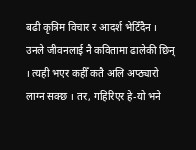बढी कृत्रिम विचार र आदर्श भेटिँदैन । उनले जीवनलाई नै कवितामा ढालेकी छिन् । त्यही भएर कहीँ कतै अलि अप्ठ्यारो लाग्न सक्छ । तर, गहिरिएर हे-यो भने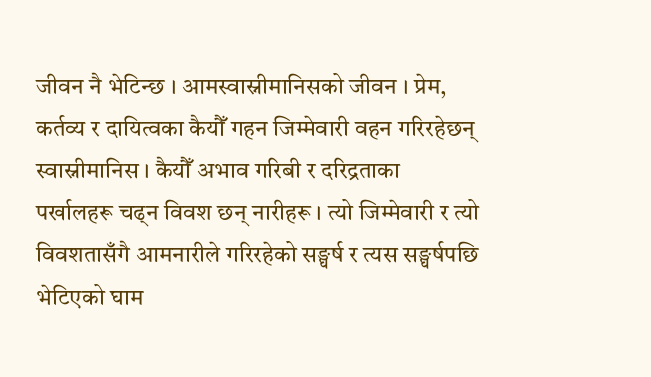जीवन नै भेटिन्छ । आमस्वास्नीमानिसको जीवन । प्रेम, कर्तव्य र दायित्वका कैयौँ गहन जिम्मेवारी वहन गरिरहेछन् स्वास्नीमानिस । कैयौँ अभाव गरिबी र दरिद्रताका पर्खालहरू चढ्न विवश छन् नारीहरू । त्यो जिम्मेवारी र त्यो विवशतासँगै आमनारीले गरिरहेको सङ्घर्ष र त्यस सङ्घर्षपछि भेटिएको घाम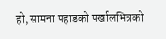हो, सामना पहाडको पर्खालभित्रको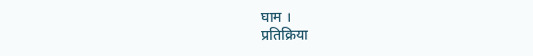घाम ।
प्रतिक्रिया